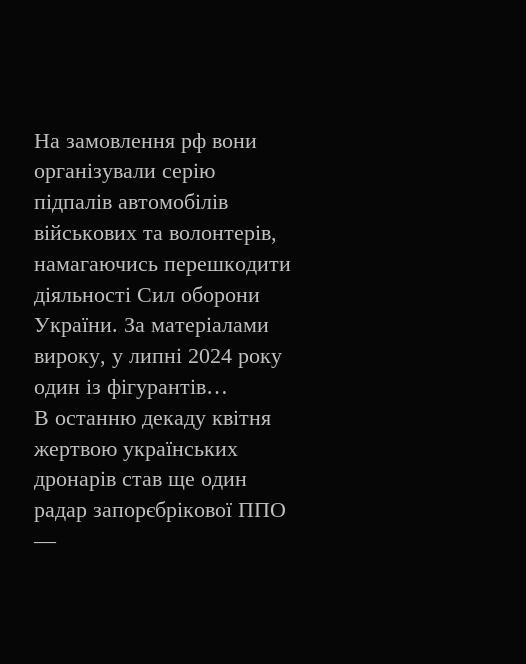На замовлення рф вони організували серію підпалів автомобілів військових та волонтерів, намагаючись перешкодити діяльності Сил оборони України. За матеріалами вироку, у липні 2024 року один із фігурантів…
В останню декаду квітня жертвою українських дронарів став ще один радар запорєбрікової ППО —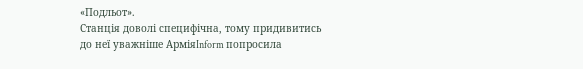«Подльот».
Станція доволі специфічна, тому придивитись до неї уважніше АрміяInform попросила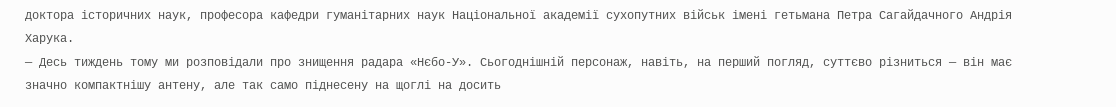доктора історичних наук, професора кафедри гуманітарних наук Національної академії сухопутних військ імені гетьмана Петра Сагайдачного Андрія Харука.
— Десь тиждень тому ми розповідали про знищення радара «Нєбо-У». Сьогоднішній персонаж, навіть, на перший погляд, суттєво різниться — він має значно компактнішу антену, але так само піднесену на щоглі на досить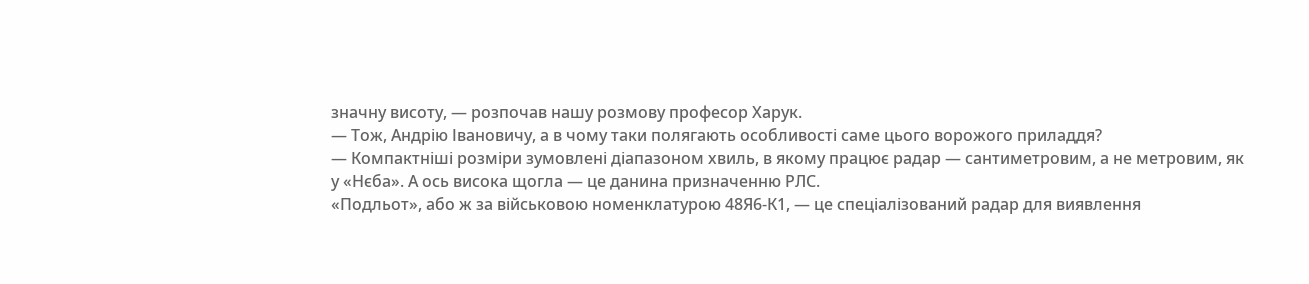значну висоту, — розпочав нашу розмову професор Харук.
— Тож, Андрію Івановичу, а в чому таки полягають особливості саме цього ворожого приладдя?
— Компактніші розміри зумовлені діапазоном хвиль, в якому працює радар — сантиметровим, а не метровим, як у «Нєба». А ось висока щогла — це данина призначенню РЛС.
«Подльот», або ж за військовою номенклатурою 48Я6-К1, — це спеціалізований радар для виявлення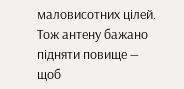маловисотних цілей. Тож антену бажано підняти повище — щоб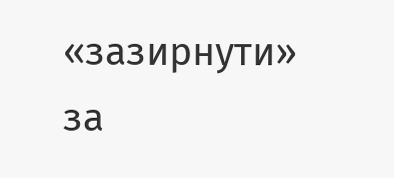«зазирнути» за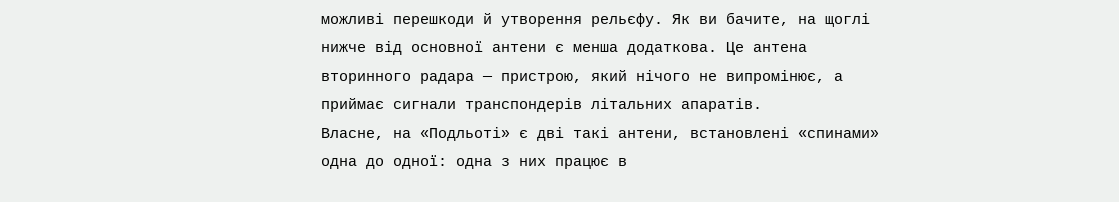можливі перешкоди й утворення рельєфу. Як ви бачите, на щоглі нижче від основної антени є менша додаткова. Це антена вторинного радара — пристрою, який нічого не випромінює, а приймає сигнали транспондерів літальних апаратів.
Власне, на «Подльоті» є дві такі антени, встановлені «спинами» одна до одної: одна з них працює в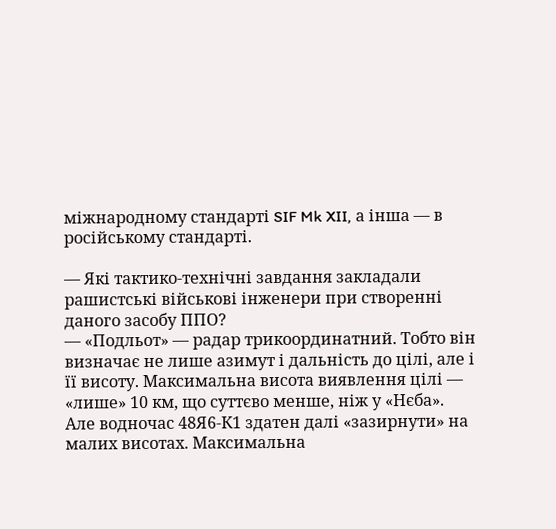міжнародному стандарті SIF Mk XII, а інша — в російському стандарті.

— Які тактико-технічні завдання закладали рашистські військові інженери при створенні даного засобу ППО?
— «Подльот» — радар трикоординатний. Тобто він визначає не лише азимут і дальність до цілі, але і її висоту. Максимальна висота виявлення цілі — «лише» 10 км, що суттєво менше, ніж у «Нєба».
Але водночас 48Я6-К1 здатен далі «зазирнути» на малих висотах. Максимальна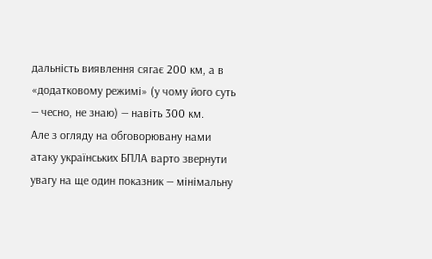дальність виявлення сягає 200 км, а в «додатковому режимі» (у чому його суть — чесно, не знаю) — навіть 300 км.
Але з огляду на обговорювану нами атаку українських БПЛА варто звернути увагу на ще один показник — мінімальну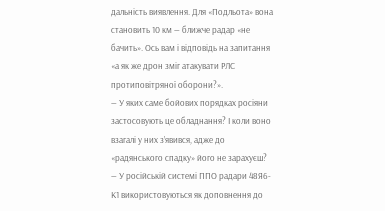дальність виявлення. Для «Подльота» вона становить 10 км — ближче радар «не бачить». Ось вам і відповідь на запитання «а як же дрон зміг атакувати РЛС протиповітряної оборони?».
— У яких саме бойових порядках росіяни застосовують це обладнання? І коли воно взагалі у них з’явився, адже до «радянського спадку» його не зарахуєш?
— У російській системі ППО радари 48Я6-К1 використовуються як доповнення до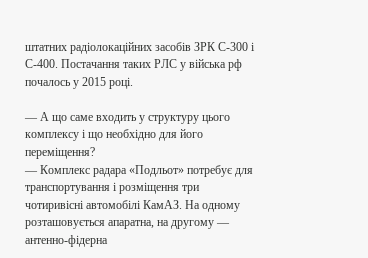штатних радіолокаційних засобів ЗРК С-300 і С-400. Постачання таких РЛС у війська рф почалось у 2015 році.

— А що саме входить у структуру цього комплексу і що необхідно для його переміщення?
— Комплекс радара «Подльот» потребує для транспортування і розміщення три чотиривісні автомобілі КамАЗ. На одному розташовується апаратна, на другому — антенно-фідерна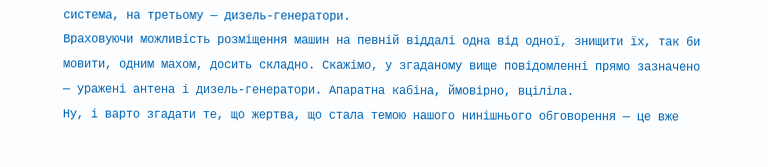система, на третьому — дизель-генератори.
Враховуючи можливість розміщення машин на певній віддалі одна від одної, знищити їх, так би мовити, одним махом, досить складно. Скажімо, у згаданому вище повідомленні прямо зазначено — уражені антена і дизель-генератори. Апаратна кабіна, ймовірно, вціліла.
Ну, і варто згадати те, що жертва, що стала темою нашого нинішнього обговорення — це вже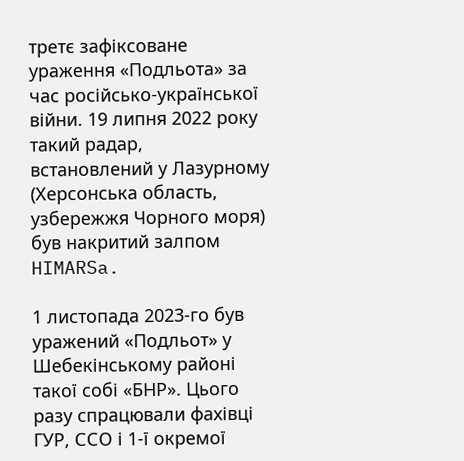третє зафіксоване ураження «Подльота» за час російсько-української війни. 19 липня 2022 року такий радар, встановлений у Лазурному (Херсонська область, узбережжя Чорного моря) був накритий залпом HIMARSa.

1 листопада 2023-го був уражений «Подльот» у Шебекінському районі такої собі «БНР». Цього разу спрацювали фахівці ГУР, ССО і 1-ї окремої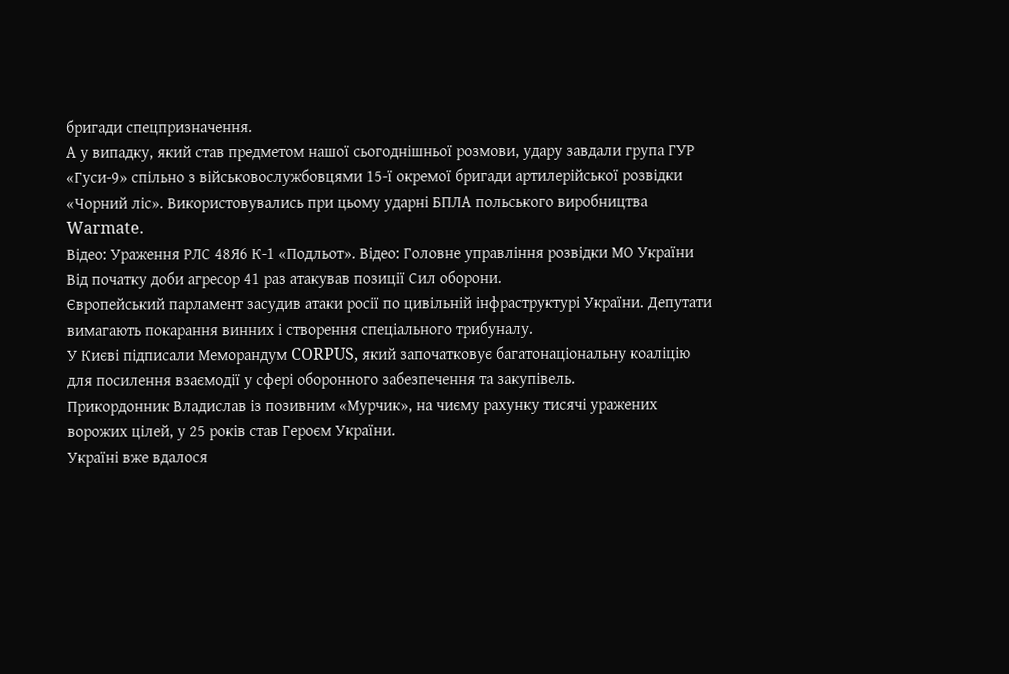бригади спецпризначення.
А у випадку, який став предметом нашої сьогоднішньої розмови, удару завдали група ГУР «Гуси-9» спільно з військовослужбовцями 15-ї окремої бригади артилерійської розвідки «Чорний ліс». Використовувались при цьому ударні БПЛА польського виробництва Warmate.
Відео: Ураження РЛС 48Я6 К-1 «Подльот». Відео: Головне управління розвідки МО України
Від початку доби агресор 41 раз атакував позиції Сил оборони.
Європейський парламент засудив атаки росії по цивільній інфраструктурі України. Депутати вимагають покарання винних і створення спеціального трибуналу.
У Києві підписали Меморандум CORPUS, який започатковує багатонаціональну коаліцію для посилення взаємодії у сфері оборонного забезпечення та закупівель.
Прикордонник Владислав із позивним «Мурчик», на чиєму рахунку тисячі уражених ворожих цілей, у 25 років став Героєм України.
Україні вже вдалося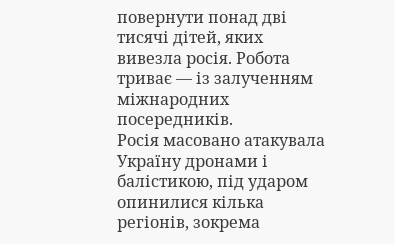повернути понад дві тисячі дітей, яких вивезла росія. Робота триває — із залученням міжнародних посередників.
Росія масовано атакувала Україну дронами і балістикою, під ударом опинилися кілька регіонів, зокрема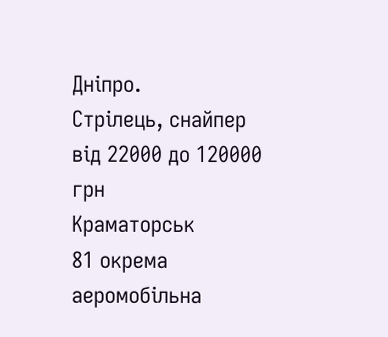Дніпро.
Стрілець, снайпер
від 22000 до 120000 грн
Краматорськ
81 окрема аеромобільна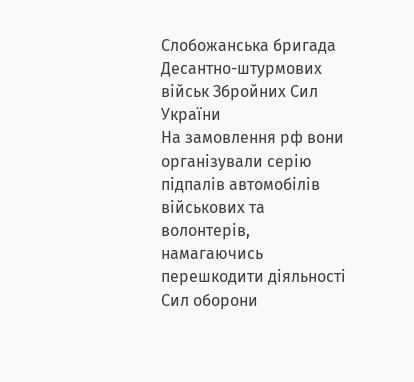Слобожанська бригада Десантно-штурмових військ Збройних Сил України
На замовлення рф вони організували серію підпалів автомобілів військових та волонтерів, намагаючись перешкодити діяльності Сил оборони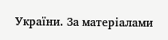України. За матеріалами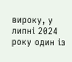вироку, у липні 2024 року один із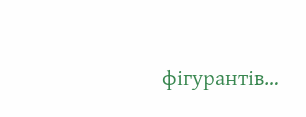фігурантів…